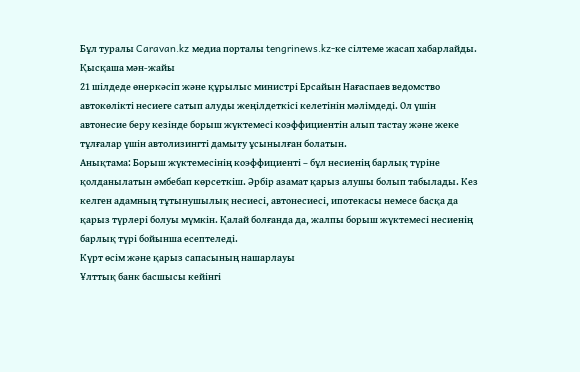Бұл туралы Caravan.kz медиа порталы tengrinews.kz-ке сілтеме жасап хабарлайды.
Қысқаша мән-жайы
21 шілдеде өнеркәсіп және құрылыс министрі Ерсайын Нағаспаев ведомство автокөлікті несиеге сатып алуды жеңілдеткісі келетінін мәлімдеді. Ол үшін автонесие беру кезінде борыш жүктемесі коэффициентін алып тастау және жеке тұлғалар үшін автолизингті дамыту ұсынылған болатын.
Анықтама: Борыш жүктемесінің коэффициенті – бұл несиенің барлық түріне қолданылатын әмбебап көрсеткіш. Әрбір азамат қарыз алушы болып табылады. Кез келген адамның тұтынушылық несиесі, автонесиесі, ипотекасы немесе басқа да қарыз түрлері болуы мүмкін. Қалай болғанда да, жалпы борыш жүктемесі несиенің барлық түрі бойынша есептеледі.
Күрт өсім және қарыз сапасының нашарлауы
Ұлттық банк басшысы кейінгі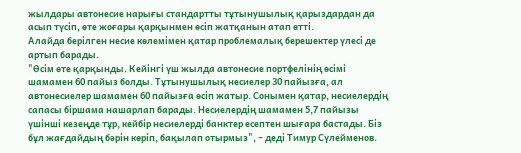жылдары автонесие нарығы стандартты тұтынушылық қарыздардан да асып түсіп, өте жоғары қарқынмен өсіп жатқанын атап өтті.
Алайда берілген несие көлемімен қатар проблемалық берешектер үлесі де артып барады.
"Өсім өте қарқынды. Кейінгі үш жылда автонесие портфелінің өсімі шамамен 60 пайыз болды. Тұтынушылық несиелер 30 пайызға, ал автонесиелер шамамен 60 пайызға өсіп жатыр. Сонымен қатар, несиелердің сапасы біршама нашарлап барады. Несиелердің шамамен 5,7 пайызы үшінші кезеңде тұр, кейбір несиелерді банктер есептен шығара бастады. Біз бұл жағдайдың бәрін көріп, бақылап отырмыз", – деді Тимур Сүлейменов.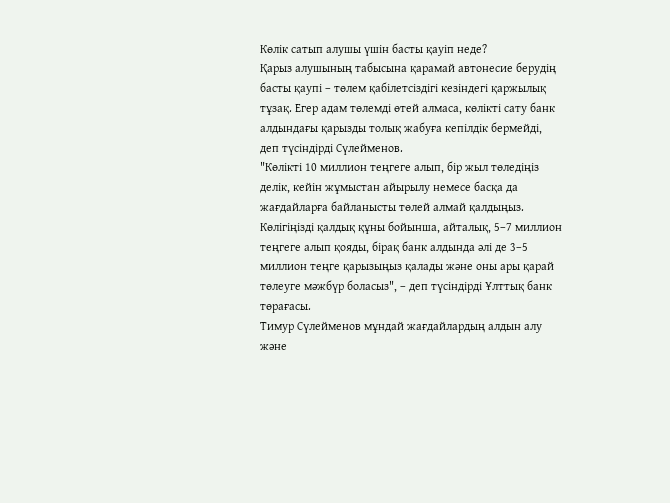Көлік сатып алушы үшін басты қауіп неде?
Қарыз алушының табысына қарамай автонесие берудің басты қаупі – төлем қабілетсіздігі кезіндегі қаржылық тұзақ. Егер адам төлемді өтей алмаса, көлікті сату банк алдындағы қарызды толық жабуға кепілдік бермейді, деп түсіндірді Сүлейменов.
"Көлікті 10 миллион теңгеге алып, бір жыл төледіңіз делік, кейін жұмыстан айырылу немесе басқа да жағдайларға байланысты төлей алмай қалдыңыз. Көлігіңізді қалдық құны бойынша, айталық, 5–7 миллион теңгеге алып қояды, бірақ банк алдында әлі де 3–5 миллион теңге қарызыңыз қалады және оны ары қарай төлеуге мәжбүр боласыз", – деп түсіндірді Ұлттық банк төрағасы.
Тимур Сүлейменов мұндай жағдайлардың алдын алу және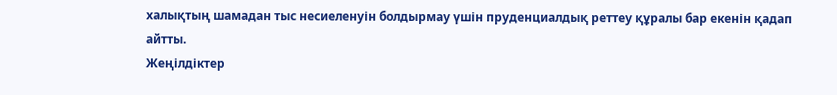халықтың шамадан тыс несиеленуін болдырмау үшін пруденциалдық реттеу құралы бар екенін қадап айтты.
Жеңілдіктер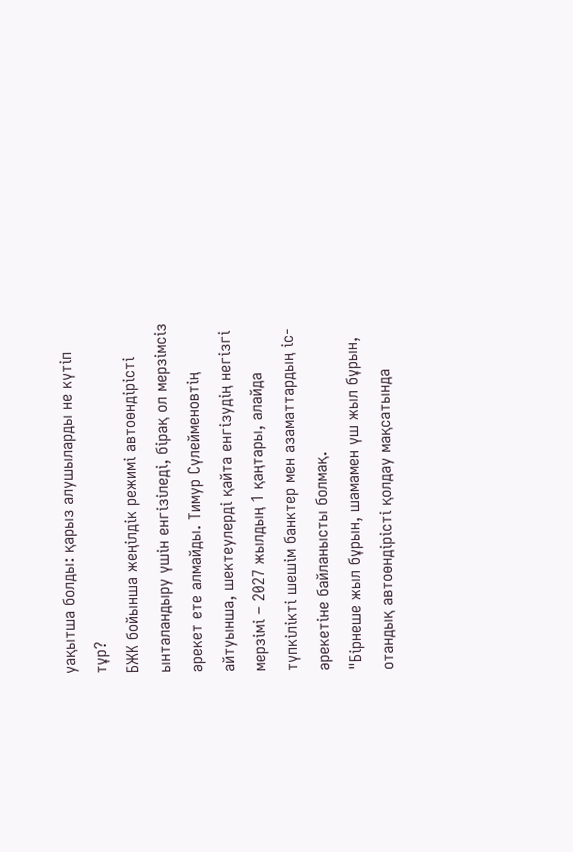уақытша болды: қарыз алушыларды не күтіп тұр?
БЖК бойынша жеңілдік режимі автоөндірісті ынталандыру үшін енгізіледі, бірақ ол мерзімсіз әрекет ете алмайды. Тимур Сүлейменовтің айтуынша, шектеулерді қайта енгізудің негізгі мерзімі – 2027 жылдың 1 қаңтары, алайда түпкілікті шешім банктер мен азаматтардың іс-әрекетіне байланысты болмақ.
"Бірнеше жыл бұрын, шамамен үш жыл бұрын, отандық автоөндірісті қолдау мақсатында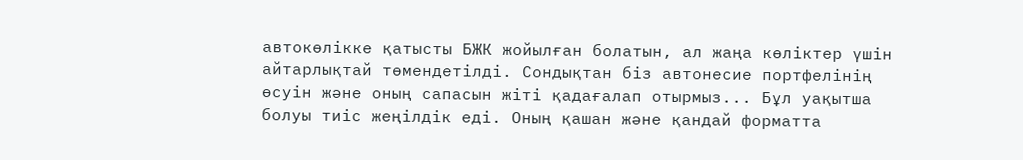автокөлікке қатысты БЖК жойылған болатын, ал жаңа көліктер үшін айтарлықтай төмендетілді. Сондықтан біз автонесие портфелінің өсуін және оның сапасын жіті қадағалап отырмыз... Бұл уақытша болуы тиіс жеңілдік еді. Оның қашан және қандай форматта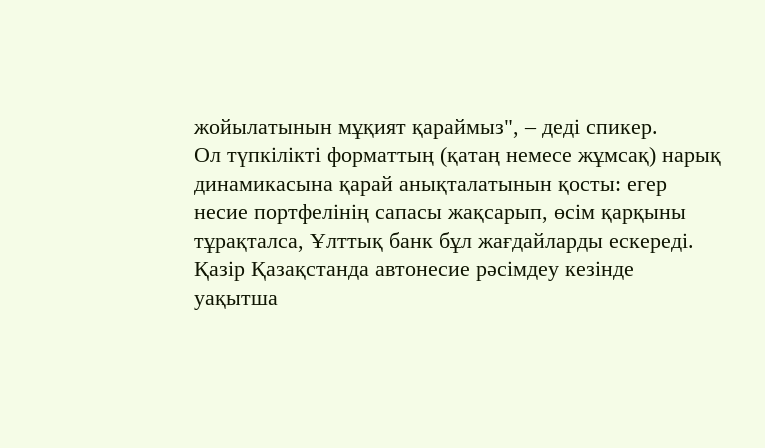жойылатынын мұқият қараймыз", – деді спикер.
Ол түпкілікті форматтың (қатаң немесе жұмсақ) нарық динамикасына қарай анықталатынын қосты: егер несие портфелінің сапасы жақсарып, өсім қарқыны тұрақталса, Ұлттық банк бұл жағдайларды ескереді.
Қазір Қазақстанда автонесие рәсімдеу кезінде уақытша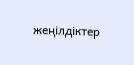жеңілдіктер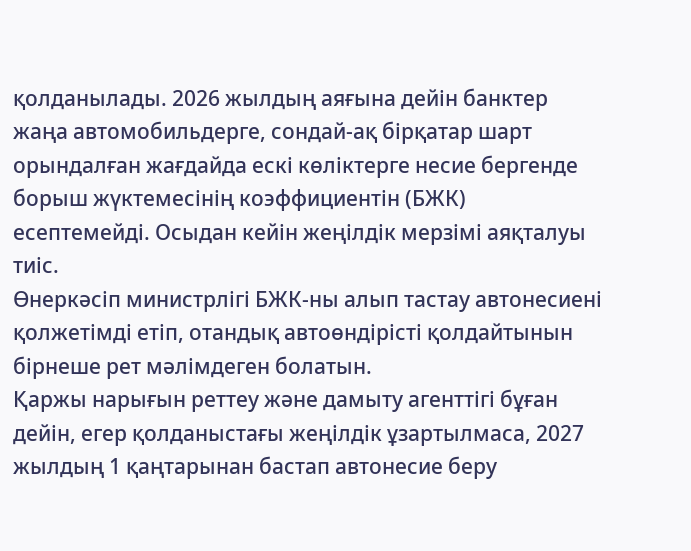қолданылады. 2026 жылдың аяғына дейін банктер жаңа автомобильдерге, сондай-ақ бірқатар шарт орындалған жағдайда ескі көліктерге несие бергенде борыш жүктемесінің коэффициентін (БЖК) есептемейді. Осыдан кейін жеңілдік мерзімі аяқталуы тиіс.
Өнеркәсіп министрлігі БЖК-ны алып тастау автонесиені қолжетімді етіп, отандық автоөндірісті қолдайтынын бірнеше рет мәлімдеген болатын.
Қаржы нарығын реттеу және дамыту агенттігі бұған дейін, егер қолданыстағы жеңілдік ұзартылмаса, 2027 жылдың 1 қаңтарынан бастап автонесие беру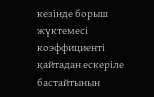кезінде борыш жүктемесі коэффициенті қайтадан ескеріле бастайтынын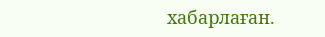хабарлаған.